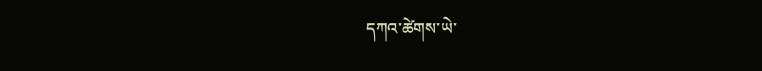དཀའ་ཚེགས་ཡེ་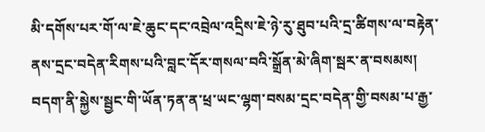མི་དགོས་པར་གོ་ལ་ཇེ་ཆུང་དང་འབྲེལ་འདྲིས་ཇེ་ཉེ་རུ་ཐུབ་པའི་དྲ་ཚིགས་ལ་བརྟེན་ནས་དྲང་བདེན་རིགས་པའི་བླང་དོར་གསལ་བའི་སྒྲོན་མེ་ཞིག་སྦར་ན་བསམས། བདག་ནི་སྐྱེས་སྦྱང་གི་ཡོན་ཏན་ན་ཕྲ་ཡང་ལྷག་བསམ་དྲང་བདེན་གྱི་བསམ་པ་རྒྱ་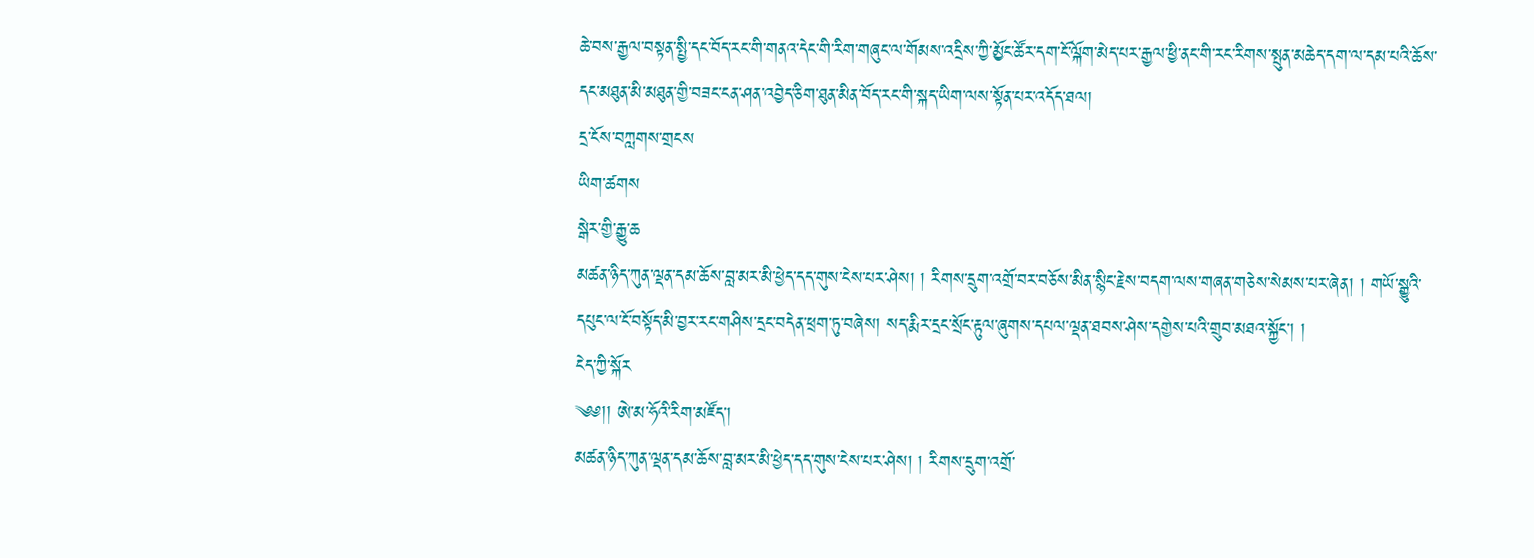ཆེ་བས་རྒྱལ་བསྟན་སྤྱི་དང་བོད་རང་གི་གནའ་དེང་གི་རིག་གཞུང་ལ་གོམས་འདྲིས་ཀྱི་མྱོང་ཚོར་དག་ངོ་ལྐོག་མེད་པར་རྒྱལ་ཕྱི་ནང་གི་རང་རིགས་སྤུན་མཆེད་དག་ལ་དམ་པའི་ཆོས་དང་མཐུན་མི་མཐུན་གྱི་བཟང་ངན་ཤན་འབྱེད་ཅིག་ཐུན་མིན་བོད་རང་གི་སྐད་ཡིག་ལས་སྟོན་པར་འདོད་ཐལ།
དྲ་ངོས་བཀླགས་གྲངས
ཡིག་ཚགས
སྒེར་གྱི་རྒྱུ་ཆ
མཚན་ཉིད་ཀུན་ལྡན་དམ་ཆོས་བླ་མར་མི་ཕྱེད་དད་གུས་ངེས་པར་ཤེས། ། རིགས་དྲུག་འགྲོ་བར་བཅོས་མིན་སྙིང་རྗེས་བདག་ལས་གཞན་གཅེས་སེམས་པར་ཞེན། ། གཡོ་སྒྱུའི་དཔུང་ལ་ངོ་བསྟོད་མི་བྱར་རང་གཤིས་དྲང་བདེན་ཕྲག་ཏུ་བཞེས། སད་རྨིར་དྲང་སྲོང་རྟུལ་ཞུགས་དཔལ་ལྡན་ཐབས་ཤེས་དགྱེས་པའི་གྲུབ་མཐའ་སྐྱོང་། །
ངེད་ཀྱི་སྐོར
༄༅།། ཨེ་མ་ཧོའི་རིག་མཛོད་།
མཚན་ཉིད་ཀུན་ལྡན་དམ་ཆོས་བླ་མར་མི་ཕྱེད་དད་གུས་ངེས་པར་ཤེས། ། རིགས་དྲུག་འགྲོ་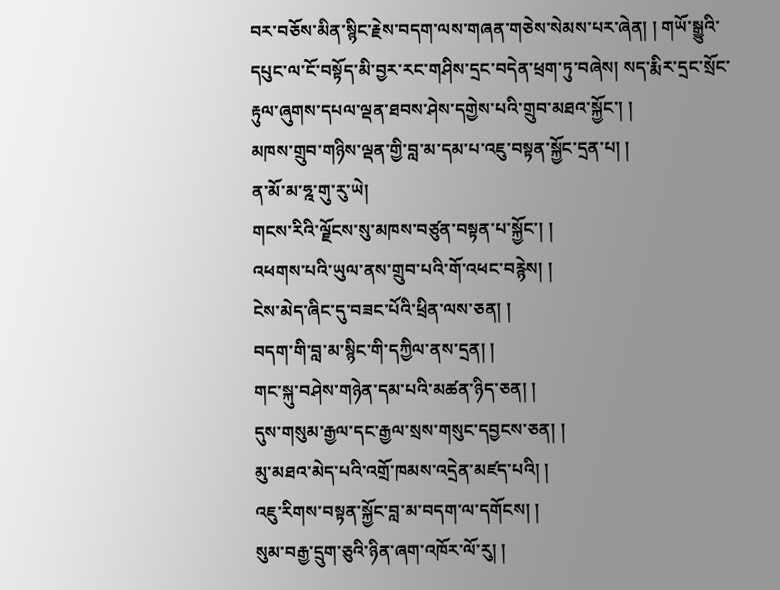བར་བཅོས་མིན་སྙིང་རྗེས་བདག་ལས་གཞན་གཅེས་སེམས་པར་ཞེན། ། གཡོ་སྒྱུའི་དཔུང་ལ་ངོ་བསྟོད་མི་བྱར་རང་གཤིས་དྲང་བདེན་ཕྲག་ཏུ་བཞེས། སད་རྨིར་དྲང་སྲོང་རྟུལ་ཞུགས་དཔལ་ལྡན་ཐབས་ཤེས་དགྱེས་པའི་གྲུབ་མཐའ་སྐྱོང་། །
མཁས་གྲུབ་གཉིས་ལྡན་གྱི་བླ་མ་དམ་པ་འཇུ་བསྟན་སྐྱོང་དྲན་པ། །
ན་མོ་མ་ཧྰ་གུ་རུ་ཡེ།
གངས་རིའི་ལྗོངས་སུ་མཁས་བཙུན་བསྟན་པ་སྐྱོང་། །
འཕགས་པའི་ཡུལ་ནས་གྲུབ་པའི་གོ་འཕང་བརྙེས། །
ངེས་མེད་ཞིང་དུ་བཟང་པོའི་ཕྲིན་ལས་ཅན། །
བདག་གི་བླ་མ་སྙིང་གི་དཀྱིལ་ནས་དྲན། །
གང་སྐུ་བཤེས་གཉེན་དམ་པའི་མཚན་ཉིད་ཅན། །
དུས་གསུམ་རྒྱལ་དང་རྒྱལ་སྲས་གསུང་དབྱངས་ཅན། །
མུ་མཐའ་མེད་པའི་འགྲོ་ཁམས་འདྲེན་མཛད་པའི། །
འཇུ་རིགས་བསྟན་སྐྱོང་བླ་མ་བདག་ལ་དགོངས། །
སུམ་བརྒྱ་དྲུག་ཅུའི་ཉིན་ཞག་འཁོར་ལོ་རུ། །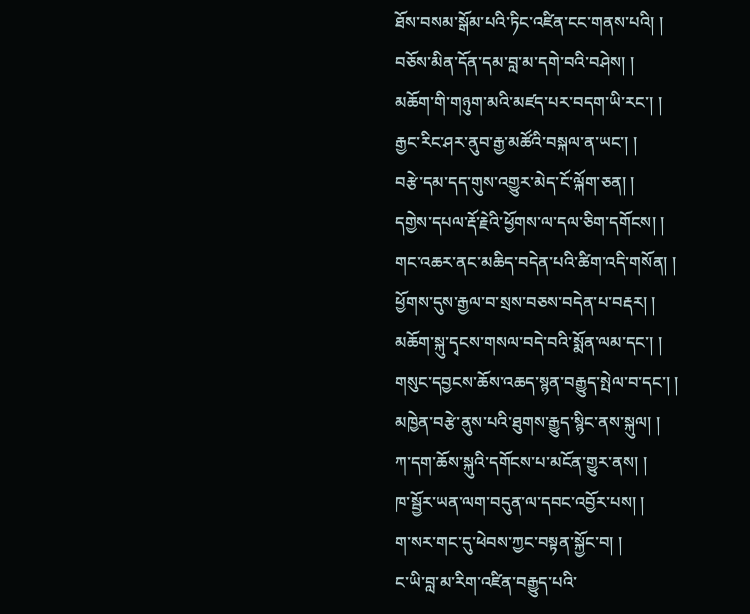ཐོས་བསམ་སྒོམ་པའི་ཏིང་འཛིན་ངང་གནས་པའི། །
བཅོས་མིན་དོན་དམ་བླ་མ་དགེ་བའི་བཤེས། །
མཆོག་གི་གཉུག་མའི་མཛད་པར་བདག་ཡི་རང་། །
རྒྱང་རིང་ཤར་ནུབ་རྒྱ་མཚོའི་བསྐལ་ན་ཡང་། །
བརྩེ་དམ་དད་གུས་འགྱུར་མེད་ངོ་ལྐོག་ཅན། །
དགྱེས་དཔལ་རྡོ་རྗེའི་ཕྱོགས་ལ་དལ་ཅིག་དགོངས། །
གང་འཆར་ནང་མཆིད་བདེན་པའི་ཚིག་འདི་གསོན། །
ཕྱོགས་དུས་རྒྱལ་བ་སྲས་བཅས་བདེན་པ་བརྡར། །
མཆོག་སྐུ་དྭངས་གསལ་བདེ་བའི་སྨོན་ལམ་དང་། །
གསུང་དབྱངས་ཆོས་འཆད་སྙན་བརྒྱུད་སྤེལ་བ་དང་། །
མཁྱེན་བརྩེ་ནུས་པའི་ཐུགས་རྒྱུད་སྙིང་ནས་སྐུལ། །
ཀ་དག་ཆོས་སྐུའི་དགོངས་པ་མངོན་གྱུར་ནས། །
ཁ་སྦྱོར་ཡན་ལག་བདུན་ལ་དབང་འབྱོར་པས། །
ག་སར་གང་དུ་ཕེབས་ཀྱང་བསྟན་སྐྱོང་བ། །
ང་ཡི་བླ་མ་རིག་འཛིན་བརྒྱུད་པའི་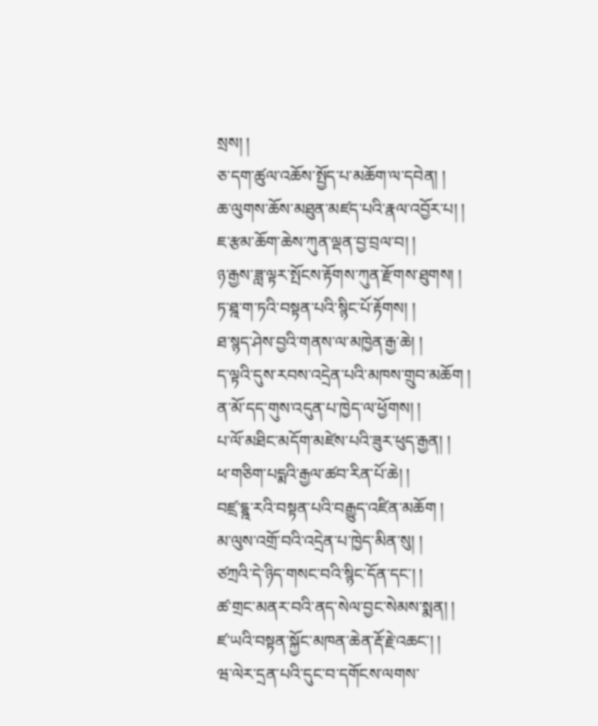སྲས། །
ཅ་དག་ཚུལ་འཆོས་སྤྱོད་པ་མཆོག་ལ་དབེན། །
ཆ་ལུགས་ཆོས་མཐུན་མཛད་པའི་རྣལ་འབྱོར་པ། །
ཇ་རྩམ་ཆོག་ཆེས་ཀུན་ལྡན་བྱ་བྲལ་བ། །
ཉ་རྒྱས་ཟླ་ལྟར་སྤོངས་རྟོགས་ཀུན་རྫོགས་ཐུགས། །
ཏ་ཐྰ་ག་ཏའི་བསྟན་པའི་སྙིང་པོ་རྟོགས། །
ཐ་སྙད་ཤེས་བྱའི་གནས་ལ་མཁྱེན་རྒྱ་ཆེ། །
ད་ལྟའི་དུས་རབས་འདྲེན་པའི་མཁས་གྲུབ་མཆོག །
ན་མོ་དད་གུས་འདུན་པ་ཁྱེད་ལ་ཕྱོགས། །
པ་ལོ་མཐིང་མདོག་མཛེས་པའི་ཟུར་ཕུད་རྒྱན། །
ཕ་གཅིག་པདྨའི་རྒྱལ་ཚབ་རིན་པོ་ཆེ། །
བཛྲ་དྷྰ་རའི་བསྟན་པའི་བརྒྱུད་འཛིན་མཆོག །
མ་ལུས་འགྲོ་བའི་འདྲེན་པ་ཁྱེད་མིན་སུ། །
ཙཀྲའི་དེ་ཉིད་གསང་བའི་སྙིང་དོན་དང་། །
ཚ་གྲང་མནར་བའི་ནད་སེལ་བྱང་སེམས་སྨན། །
ཛ་ཡའི་བསྟན་སྐྱོང་མཁན་ཆེན་རྡོ་རྗེ་འཆང་། །
ཝ་ལེར་དྲན་པའི་དུང་བ་དགོངས་ལགས་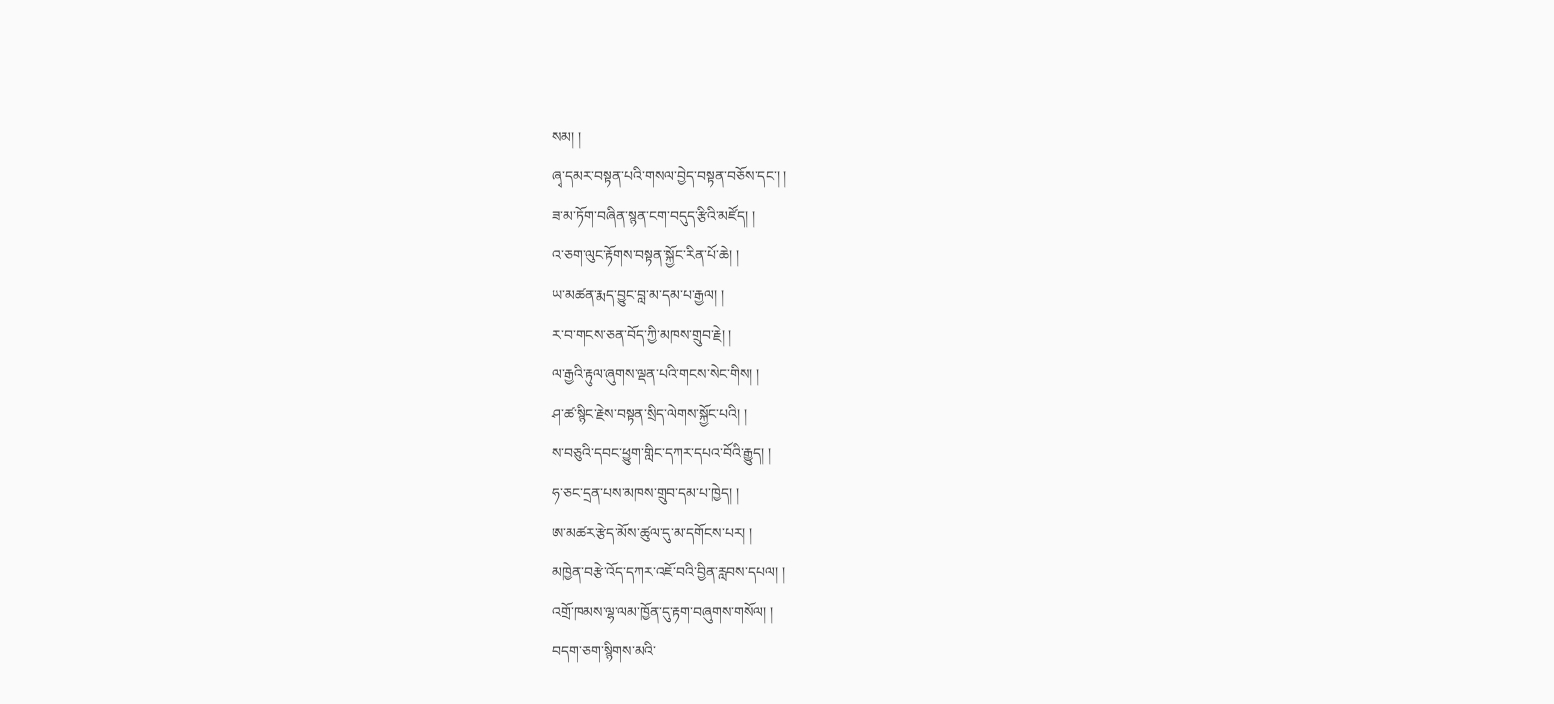སམ། །
ཞྭ་དམར་བསྟན་པའི་གསལ་བྱེད་བསྟན་བཅོས་དང་། །
ཟ་མ་ཏོག་བཞིན་སྙན་ངག་བདུད་རྩིའི་མཛོད། །
འ་ཅག་ལུང་རྟོགས་བསྟན་སྐྱོང་རིན་པོ་ཆེ། །
ཡ་མཚན་རྨད་བྱུང་བླ་མ་དམ་པ་རྒྱལ། །
ར་བ་གངས་ཅན་བོད་ཀྱི་མཁས་གྲུབ་རྗེ། །
ལ་རྒྱའི་རྟུལ་ཞུགས་ལྡན་པའི་གངས་སེང་གིས། །
ཤ་ཚ་སྙིང་རྗེས་བསྟན་སྲིད་ལེགས་སྐྱོང་པའི། །
ས་བཅུའི་དབང་ཕྱུག་གླིང་དཀར་དཔའ་བོའི་རྒྱུད། །
ཧ་ཅང་དྲན་པས་མཁས་གྲུབ་དམ་པ་ཁྱེད། །
ཨ་མཚར་རྩེད་མོས་ཚུལ་དུ་མ་དགོངས་པར། །
མཁྱེན་བརྩེ་འོད་དཀར་འཇོ་བའི་བྱིན་རླབས་དཔལ། །
འགྲོ་ཁམས་ལྷ་ལམ་ཁྱོན་དུ་རྟག་བཞུགས་གསོལ། །
བདག་ཅག་སྙིགས་མའི་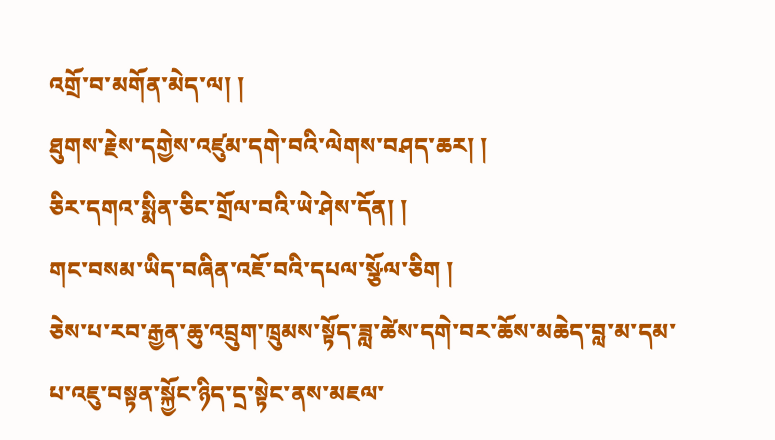འགྲོ་བ་མགོན་མེད་ལ། །
ཐུགས་རྗེས་དགྱེས་འཛུམ་དགེ་བའི་ལེགས་བཤད་ཆར། །
ཅིར་དགའ་སྨིན་ཅིང་གྲོལ་བའི་ཡེ་ཤེས་དོན། །
གང་བསམ་ཡིད་བཞིན་འཇོ་བའི་དཔལ་སྩོལ་ཅིག །
ཅེས་པ་རབ་རྒྱན་ཆུ་འབྲུག་ཁྲུམས་སྟོད་ཟླ་ཚེས་དགེ་བར་ཆོས་མཆེད་བླ་མ་དམ་པ་འཇུ་བསྟན་སྐྱོང་ཉིད་དྲ་སྟེང་ནས་མཇལ་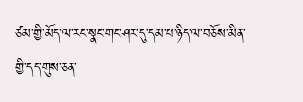ཙམ་གྱི་མོད་ལ་རང་སྣང་གང་ཤར་དུ་དམ་པ་ཉིད་ལ་བཅོས་མིན་གྱི་དད་གུས་ཅན་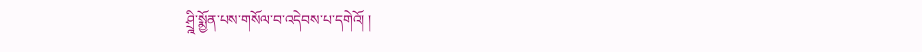ཤྲྰི་སྨྱོན་པས་གསོལ་བ་འདེབས་པ་དགེའོ། །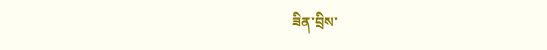ཟིན་བྲིས་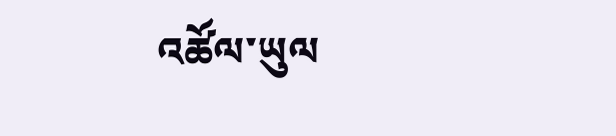འཚོལ་ཡུལ